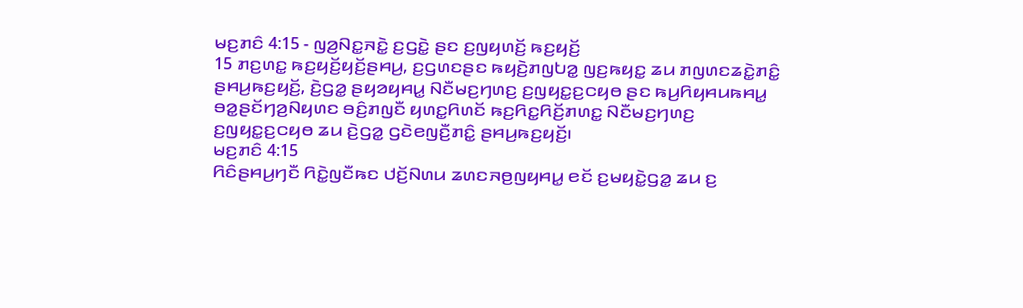ꤗꤢ꤬ꤊꤢꤨ 4:15 - ꤜꤤ꤬ꤡꤢ꤭ꤏꤢꤧ꤭ ꤢ꤬ꤞꤢꤧ꤭ ꤔꤢ ꤢ꤬ꤜꤟꤛꤢꤩ꤬ ꤒꤢ꤬ꤟꤢꤩ꤬
15 ꤊꤢ꤬ꤛꤢ꤭ ꤒꤢ꤬ꤟꤢꤩ꤬ꤟꤢꤩ꤬ꤔꤌꤣ꤬, ꤢ꤬ꤞꤛꤢꤔꤢ ꤒꤟꤢꤧ꤬ꤊꤜꤝꤤ꤭ ꤜꤢ꤬ꤒꤟꤢ꤭ ꤘꤣ ꤊꤜꤛꤢꤘꤢꤧ꤭ꤊꤢꤨ꤭ ꤔꤌꤣ꤬ꤒꤢ꤬ꤟꤢꤩ꤬, ꤢꤧ꤬ꤞꤤ꤭ ꤔꤟꤤꤟꤌꤣ꤭ ꤡꤢꤪꤗꤢ꤬ꤚꤛꤢ꤬ ꤢ꤬ꤜꤟꤢ꤭ꤢ꤬ꤍꤟꤥ ꤔꤢ ꤒꤣ꤬ꤖꤟꤌꤣꤒꤌꤣ꤭ ꤋꤤ꤭ꤔꤢꤩꤚꤤ꤬ꤡꤟꤛꤢ ꤋꤢꤨ꤬ꤊꤜꤢꤪ ꤟꤛꤢ꤭ꤖꤛꤢꤩ ꤒꤢ꤬ꤖꤢ꤭ꤖꤢꤩ꤬ꤊꤛꤢ꤭ ꤡꤢꤪꤗꤢ꤬ꤚꤛꤢ꤬ ꤢ꤬ꤜꤟꤢ꤭ꤢ꤬ꤍꤟꤥ ꤘꤣ ꤢꤧ꤬ꤞꤤ꤭ ꤞꤢꤧꤕꤜꤢꤪ꤬ꤊꤢꤨ꤭ ꤔꤌꤣ꤬ꤒꤢ꤬ꤟꤢꤩ꤬꤯
ꤗꤢ꤬ꤊꤢꤨ 4:15
ꤖꤢꤨꤔꤌꤣ꤬ꤚꤢꤪ ꤖꤢꤧ꤭ꤜꤢꤪꤒꤢ ꤓꤢꤩ꤬ꤡꤛꤣ ꤘꤛꤢꤏꤥ꤬ꤜꤟꤌꤣ꤭ ꤕꤢꤩ ꤢ꤬ꤗꤟꤢꤧ꤭ꤞꤤ꤭ ꤘꤣ ꤢ꤬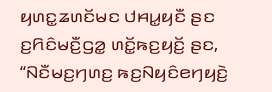ꤟꤛꤢ꤭ꤘꤛꤢꤩꤗꤢ ꤓꤌꤣ꤭ꤟꤢꤪ ꤔꤢ ꤢ꤬ꤖꤢꤨꤗꤢꤪ꤬ꤞꤤ꤭ ꤛꤢꤩ꤭ꤒꤢ꤬ꤟꤢꤩ꤬ ꤔꤢ, “ꤡꤢꤪꤗꤢ꤬ꤚꤛꤢ꤬ ꤒꤢ꤬ꤡꤟꤢꤨꤕꤚꤟꤢꤧ꤬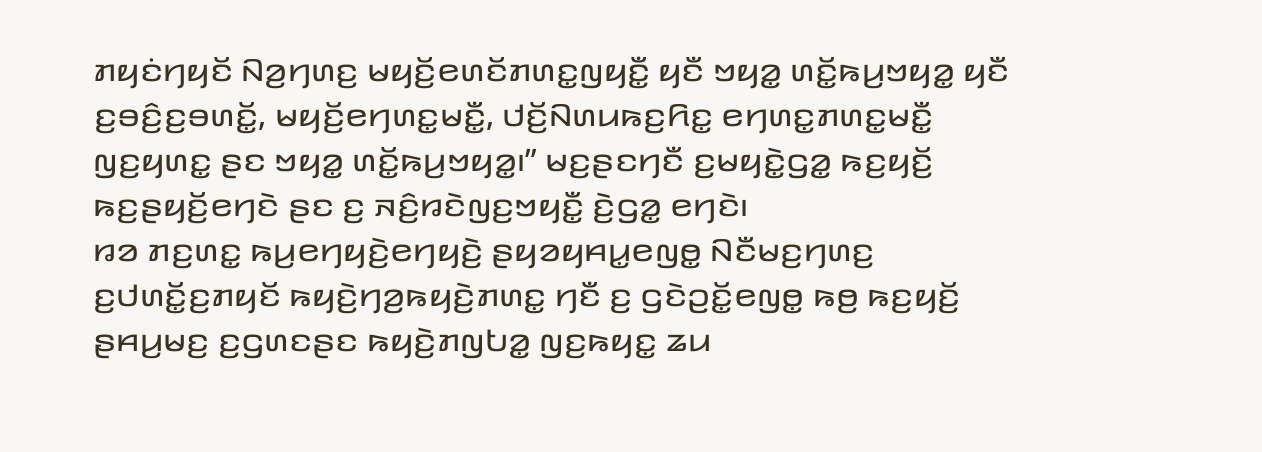ꤊꤟꤢꤦꤚꤟꤢꤩ ꤡꤤ꤬ꤚꤛꤢ꤬ ꤗꤟꤢꤩ꤬ꤕꤛꤢꤩꤊꤛꤢ꤭ꤜꤟꤢꤪ꤭ ꤟꤢꤪ ꤠꤟꤤ꤭ ꤛꤢꤩ꤭ꤒꤣ꤬ꤠꤟꤤ꤭ ꤟꤢꤪ ꤢ꤬ꤋꤢꤨ꤬ꤢ꤬ꤋꤛꤢꤩ꤭, ꤗꤟꤢꤩ꤬ꤕꤚꤛꤢ꤭ꤗꤢꤪ꤭, ꤓꤢꤩ꤬ꤡꤛꤣꤒꤢ꤬ꤖꤢ꤭ ꤕꤚꤛꤢ꤭ꤊꤛꤢ꤭ꤗꤢꤪ꤭ ꤜꤢ꤬ꤟꤛꤢ꤭ ꤔꤢ ꤠꤟꤤ꤭ ꤛꤢꤩ꤭ꤒꤣ꤬ꤠꤟꤤ꤭꤯” ꤗꤢ꤬ꤔꤢꤚꤢꤪ ꤢ꤬ꤗꤟꤢꤧ꤭ꤞꤤ꤭ ꤒꤢ꤬ꤟꤢꤩ꤬ ꤒꤢ꤬ꤔꤟꤢꤩ꤬ꤕꤚꤢꤧ ꤔꤢ ꤢ꤬ ꤏꤢꤨ꤬ꤙꤢꤧꤜꤢ꤬ꤠꤟꤢꤪ꤭ ꤢꤧ꤬ꤞꤤ꤭ ꤕꤚꤢꤧ꤯
ꤙꤤ ꤊꤢ꤬ꤛꤢ꤭ ꤒꤣ꤬ꤕꤚꤟꤢꤧ꤬ꤕꤚꤟꤢꤧ꤬ ꤔꤟꤤꤟꤌꤣ꤭ꤕꤜꤥ꤭ ꤡꤢꤪꤗꤢ꤬ꤚꤛꤢ꤬ ꤢ꤬ꤓꤛꤢꤩ꤭ꤢ꤬ꤊꤟꤢꤩ ꤒꤟꤢꤧ꤬ꤚꤤ꤬ꤒꤟꤢꤧ꤬ꤊꤛꤢ꤭ ꤚꤢꤪ ꤢ꤬ ꤞꤢꤧꤑꤢꤩ꤭ꤕꤜꤥ꤭ ꤒꤥ꤬ ꤒꤢ꤬ꤟꤢꤩ꤬ ꤔꤌꤣ꤬ꤗꤢ꤬ ꤢ꤬ꤞꤛꤢꤔꤢ ꤒꤟꤢꤧ꤬ꤊꤜꤝꤤ꤭ ꤜꤢ꤬ꤒꤟꤢ꤭ ꤘꤣ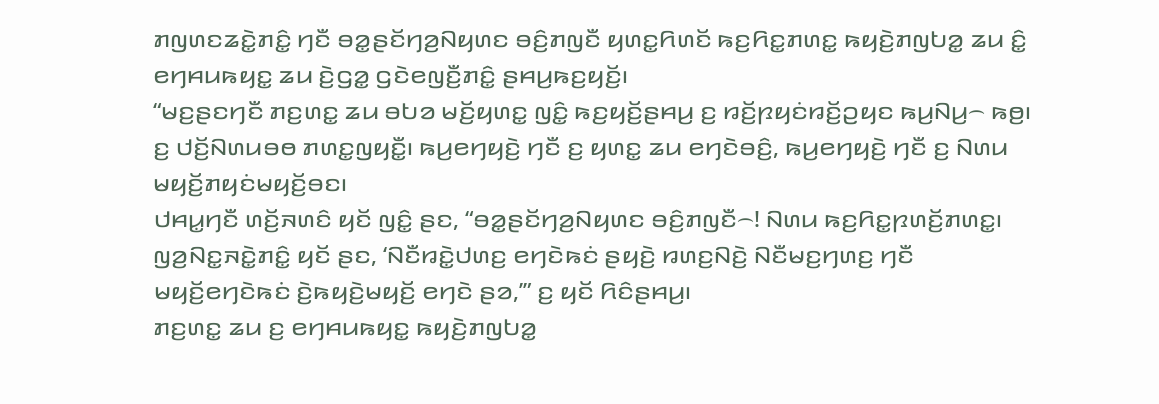ꤊꤜꤛꤢꤘꤢꤧ꤭ꤊꤢꤨ꤭ ꤚꤢꤪ ꤋꤤ꤭ꤔꤢꤩꤚꤤ꤬ꤡꤟꤛꤢ ꤋꤢꤨ꤬ꤊꤜꤢꤪ ꤟꤛꤢ꤭ꤖꤛꤢꤩ ꤒꤢ꤬ꤖꤢ꤭ꤊꤛꤢ꤭ ꤒꤟꤢꤧ꤬ꤊꤜꤝꤤ꤭ ꤘꤣ ꤢꤨ꤭ ꤕꤚꤌꤣꤒꤟꤢ꤭ ꤘꤣ ꤢꤧ꤬ꤞꤤ꤭ ꤞꤢꤧꤕꤜꤢꤪ꤬ꤊꤢꤨ꤭ ꤔꤌꤣ꤬ꤒꤢ꤬ꤟꤢꤩ꤬꤯
“ꤗꤢ꤬ꤔꤢꤚꤢꤪ ꤊꤢ꤬ꤛꤢ꤭ ꤘꤣ ꤋꤝꤤ ꤗꤢꤩ꤬ꤟꤛꤢ꤭ ꤜꤢꤨ꤭ ꤒꤢ꤬ꤟꤢꤩ꤬ꤔꤌꤣ꤬ ꤢ꤬ ꤙꤢꤩ꤬ꤐꤟꤢꤦꤙꤢꤩ꤬ꤑꤟꤢ ꤒꤣ꤬ꤡꤣ꤬꤮ ꤒꤥ꤬꤯ ꤢ꤬ ꤓꤢꤩ꤬ꤡꤛꤣꤋꤥ ꤊꤛꤢ꤭ꤜꤟꤢꤪ꤭꤯ ꤒꤣ꤬ꤕꤚꤟꤢꤧ꤬ ꤚꤢꤪ ꤢ꤬ ꤟꤛꤢ꤭ ꤘꤣ ꤕꤚꤢꤧꤋꤢꤨ꤬, ꤒꤣ꤬ꤕꤚꤟꤢꤧ꤬ ꤚꤢꤪ ꤢ꤬ ꤡꤛꤣ ꤗꤟꤢꤩ꤬ꤊꤟꤢꤦꤗꤟꤢꤩ꤬ꤋꤢ꤯
ꤓꤌꤣ꤭ꤚꤢꤪ ꤛꤢꤩ꤬ꤏꤛꤢꤨ ꤟꤢꤩ ꤜꤢꤨ꤭ ꤔꤢ, “ꤋꤤ꤭ꤔꤢꤩꤚꤤ꤬ꤡꤟꤛꤢ ꤋꤢꤨ꤬ꤊꤜꤢꤪ꤮! ꤡꤛꤣ ꤒꤢ꤬ꤖꤢ꤭ꤐꤛꤢꤩ꤬ꤊꤛꤢ꤭꤯ ꤜꤤ꤬ꤡꤢ꤭ꤏꤢꤧ꤭ꤊꤢꤨ꤭ ꤟꤢꤩ ꤔꤢ, ‘ꤡꤢꤪꤙꤢꤧ꤭ꤓꤛꤢ꤬ ꤕꤚꤢꤧꤒꤢꤦ ꤔꤟꤢꤧ꤬ ꤙꤛꤢ꤬ꤡꤢꤧ꤬ ꤡꤢꤪꤗꤢ꤬ꤚꤛꤢ꤬ ꤚꤢꤪ ꤗꤟꤢꤩ꤬ꤕꤚꤢꤧꤒꤢꤦ ꤢꤧ꤬ꤒꤟꤢꤧ꤬ꤗꤟꤢꤩ꤬ ꤕꤚꤢꤧ ꤔꤤ,’” ꤢ꤬ ꤟꤢꤩ ꤖꤢꤨꤔꤌꤣ꤬꤯
ꤊꤢ꤬ꤛꤢ꤭ ꤘꤣ ꤢ꤬ ꤕꤚꤌꤣꤒꤟꤢ꤭ ꤒꤟꤢꤧ꤬ꤊꤜꤝꤤ꤭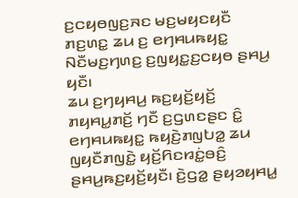ꤢ꤬ꤍꤟꤥꤜꤢ꤬ꤏꤢ ꤗꤢ꤬ꤗꤟꤢꤟꤢꤪ ꤊꤢ꤬ꤛꤢ꤭ ꤘꤣ ꤢ꤬ ꤕꤚꤌꤣꤒꤟꤢ꤭ ꤡꤢꤪꤗꤢ꤬ꤚꤛꤢ꤬ ꤢ꤬ꤜꤟꤢ꤭ꤢ꤬ꤍꤟꤥ ꤔꤌꤣ꤬ ꤟꤢꤪ꤯
ꤘꤣ ꤢ꤬ꤚꤟꤌꤣ꤬ ꤒꤢ꤬ꤟꤢꤩ꤬ꤟꤢꤩ꤬ ꤊꤟꤌꤣ꤭ꤊꤢꤩ꤬ ꤚꤢꤪ ꤢ꤬ꤞꤛꤢꤔꤢ ꤢꤨ꤭ ꤕꤚꤌꤣꤒꤟꤢ꤭ ꤒꤟꤢꤧ꤬ꤊꤜꤝꤤ꤭ ꤘꤣ ꤜꤟꤢꤪꤊꤜꤢꤧ꤭ ꤟꤢꤩ꤬ꤖꤢꤙꤢꤦ꤭ꤋꤢꤨ꤬ ꤔꤌꤣ꤬ꤒꤢ꤬ꤟꤢꤩ꤬ꤟꤢꤪ꤯ ꤢꤧ꤬ꤞꤤ꤭ ꤔꤟꤤꤟꤌꤣ꤭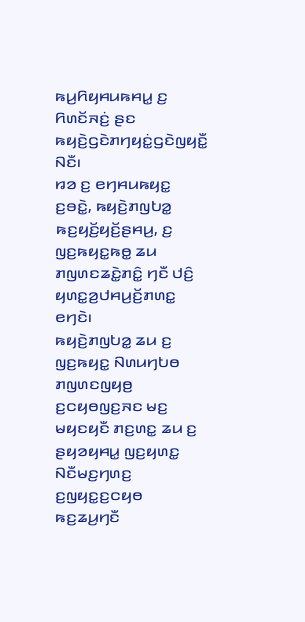ꤒꤣ꤬ꤖꤟꤌꤣꤒꤌꤣ꤭ ꤢ꤬ ꤖꤛꤢꤩꤏꤢꤦ꤬ ꤔꤢ ꤒꤟꤢꤧ꤬ꤞꤢꤧꤊꤚꤟꤢꤦ꤭ꤞꤢꤧꤜꤟꤢꤪ꤭ ꤡꤢꤪ꤯
ꤙꤤ ꤢ꤬ ꤕꤚꤌꤣꤒꤟꤢ꤭ ꤢ꤬ꤋꤢꤧ꤭, ꤒꤟꤢꤧ꤬ꤊꤜꤝꤤ꤭ ꤒꤢ꤬ꤟꤢꤩ꤬ꤟꤢꤩ꤬ꤔꤌꤣ꤬, ꤢ꤬ ꤜꤢ꤬ꤒꤟꤢ꤭ꤒꤥ꤭ ꤘꤣ ꤊꤜꤛꤢꤘꤢꤧ꤭ꤊꤢꤨ꤭ ꤚꤢꤪ ꤓꤢꤨ꤬ ꤟꤛꤢ꤭ꤤ꤬ꤓꤌꤣ꤬ꤢꤩ꤬ꤊꤛꤢ꤭ ꤕꤚꤢꤧ꤯
ꤒꤟꤢꤧ꤬ꤊꤜꤝꤤ꤭ ꤘꤣ ꤢ꤬ ꤜꤢ꤬ꤒꤟꤢ꤭ ꤡꤛꤣꤚꤝꤥ ꤊꤜꤛꤢꤜꤟꤥ꤬ ꤢ꤬ꤍꤟꤥꤜꤢ꤬ꤏꤢ ꤗꤢ꤬ ꤗꤟꤢꤟꤢꤪ ꤊꤢ꤬ꤛꤢ꤭ ꤘꤣ ꤢ꤬ ꤔꤟꤤꤟꤌꤣ꤭ ꤜꤢ꤬ꤟꤛꤢ꤭ ꤡꤢꤪꤗꤢ꤬ꤚꤛꤢ꤬ ꤢ꤬ꤜꤟꤢ꤭ꤢ꤬ꤍꤟꤥ ꤒꤢ꤬ꤘꤣ꤬ꤚꤢꤪ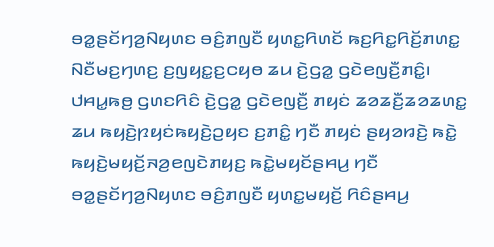ꤋꤤ꤭ꤔꤢꤩꤚꤤ꤬ꤡꤟꤛꤢ ꤋꤢꤨ꤬ꤊꤜꤢꤪ ꤟꤛꤢ꤭ꤖꤛꤢꤩ ꤒꤢ꤬ꤖꤢ꤭ꤖꤢꤩ꤬ꤊꤛꤢ꤭ ꤡꤢꤪꤗꤢ꤬ꤚꤛꤢ꤬ ꤢ꤬ꤜꤟꤢ꤭ꤢ꤬ꤍꤟꤥ ꤘꤣ ꤢꤧ꤬ꤞꤤ꤭ ꤞꤢꤧꤕꤜꤢꤪ꤬ꤊꤢꤨ꤭꤯ ꤓꤌꤣ꤭ꤒꤥ꤬ ꤞꤛꤢꤖꤢꤨ ꤢꤧ꤬ꤞꤤ꤭ ꤞꤢꤧꤕꤜꤢꤪ꤬ ꤊꤟꤢꤦ ꤘꤤꤘꤢꤪ꤬ꤘꤤꤘꤛꤢ꤭ ꤘꤣ ꤒꤟꤢꤧ꤬ꤐꤟꤢꤦꤒꤟꤢꤧ꤬ꤑꤟꤢ ꤢ꤬ꤊꤢꤨ꤭ ꤚꤢꤪ ꤊꤟꤢꤦ ꤔꤟꤤꤙꤢꤧ꤬ ꤒꤢꤧ꤭ ꤒꤟꤢꤧ꤬ꤗꤟꤢꤩ꤬ꤏꤤ꤬ꤕꤜꤢꤧꤊꤟꤢ꤬ ꤒꤢꤧ꤭ꤗꤟꤢꤩꤔꤌꤣ꤬ ꤚꤢꤪ ꤋꤤ꤭ꤔꤢꤩꤚꤤ꤬ꤡꤟꤛꤢ ꤋꤢꤨ꤬ꤊꤜꤢꤪ ꤟꤛꤢ꤭ꤗꤟꤢꤩ꤬ ꤖꤢꤨꤔꤌꤣ꤬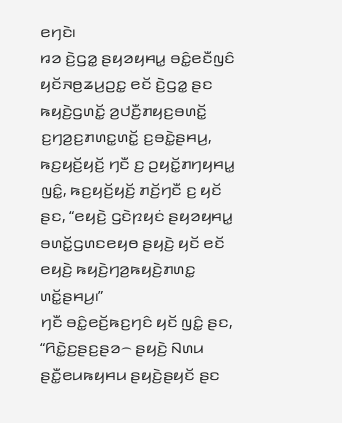ꤕꤚꤢꤧ꤯
ꤙꤤ ꤢꤧ꤬ꤞꤤ꤭ ꤔꤟꤤꤟꤌꤣ꤭ ꤋꤢꤨ꤭ꤕꤢꤪꤜꤢꤨ ꤟꤢꤩꤏꤥ꤬ꤘꤣ꤬ꤑꤢ꤭ ꤕꤢꤩ ꤢꤧ꤬ꤞꤤ꤭ ꤔꤢ ꤒꤟꤢꤧ꤬ꤞꤛꤢꤩ꤭ ꤤ꤬ꤓꤢꤪ꤬ꤊꤟꤢ꤬ꤋꤛꤢꤩ꤭ ꤢ꤬ꤚꤤ꤬ꤢ꤬ꤊꤛꤢ꤭ꤛꤢꤩ꤭ ꤢ꤬ꤋꤢꤧ꤭ꤔꤌꤣ꤬, ꤒꤢ꤬ꤟꤢꤩ꤬ꤟꤢꤩ꤬ ꤚꤢꤪ ꤢ꤬ ꤑꤟꤢꤩ꤭ꤊꤚꤟꤌꤣ꤭ ꤜꤢꤨ꤭, ꤒꤢ꤬ꤟꤢꤩ꤬ꤟꤢꤩ꤬ ꤊꤢꤩ꤬ꤚꤢꤪ ꤢ꤬ ꤟꤢꤩ ꤔꤢ, “ꤕꤟꤢꤧ꤬ ꤞꤢꤧꤐꤟꤢꤦ ꤔꤟꤤꤟꤌꤣ꤭ ꤋꤛꤢꤩ꤭ꤞꤛꤢꤕꤟꤥ ꤔꤟꤢꤧ꤬ ꤟꤢꤩ ꤕꤢꤩ ꤕꤟꤢꤧ꤬ ꤒꤟꤢꤧ꤬ꤚꤤ꤬ꤒꤟꤢꤧ꤬ꤊꤛꤢ꤭ ꤛꤢꤩ꤭ꤔꤌꤣ꤬꤯”
ꤚꤢꤪ ꤋꤢꤨ꤭ꤕꤢꤩ꤬ꤒꤢ꤬ꤚꤢꤨ ꤟꤢꤩ ꤜꤢꤨ꤭ ꤔꤢ, “ꤖꤢꤧ꤭ꤢ꤬ꤔꤢ꤬ꤔꤤ꤮ ꤔꤟꤢꤧ꤬ ꤡꤛꤣ ꤔꤢꤪ꤭ꤕꤣꤒꤟꤌꤣ ꤔꤟꤢꤧ꤬ꤔꤟꤢꤩ ꤔꤢ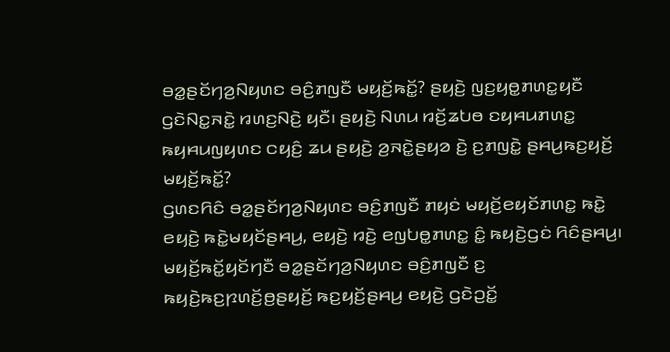ꤋꤤ꤭ꤔꤢꤩꤚꤤ꤬ꤡꤟꤛꤢ ꤋꤢꤨ꤬ꤊꤜꤢꤪ ꤗꤟꤢꤩ꤬ꤒꤢꤩ꤭? ꤔꤟꤢꤧ꤬ ꤜꤢ꤬ꤟꤥ꤭ꤊꤛꤢ꤭ꤟꤢꤪ ꤞꤢꤧꤡꤢ꤭ꤏꤢꤧ꤭ ꤙꤛꤢ꤬ꤡꤢꤧ꤬ ꤟꤢꤪ꤯ ꤔꤟꤢꤧ꤬ ꤡꤛꤣ ꤙꤢꤩ꤬ꤘꤝꤥ ꤢꤟꤌꤣꤊꤛꤢ꤭ ꤒꤟꤌꤣꤜꤟꤛꤢ ꤍꤟꤢꤨ꤬ ꤘꤣ ꤔꤟꤢꤧ꤬ ꤤ꤬ꤏꤢꤧ꤭ꤔꤟꤤ ꤢꤧ꤬ ꤢ꤬ꤊꤜꤢꤧ꤭ ꤔꤌꤣ꤬ꤒꤢ꤬ꤟꤢꤩ꤬ ꤗꤟꤢꤩ꤬ꤒꤢꤩ꤭?
ꤞꤛꤢꤖꤢꤨ ꤋꤤ꤭ꤔꤢꤩꤚꤤ꤬ꤡꤟꤛꤢ ꤋꤢꤨ꤬ꤊꤜꤢꤪ ꤊꤟꤢꤦ ꤗꤟꤢꤩ꤬ꤕꤟꤢꤩꤊꤛꤢ꤭ ꤒꤢꤧ꤭ ꤕꤟꤢꤧ꤬ ꤒꤢꤧ꤭ꤗꤟꤢꤩꤔꤌꤣ꤬, ꤕꤟꤢꤧ꤬ ꤙꤢꤧ꤬ ꤕꤜꤝꤥ꤭ꤊꤛꤢ꤭ ꤢꤨ꤭ ꤒꤟꤢꤧ꤬ꤞꤢꤦ ꤖꤢꤨꤔꤌꤣ꤬꤯ ꤗꤟꤢꤩ꤬ꤒꤢꤩ꤭ꤟꤢꤩꤚꤢꤪ ꤋꤤ꤭ꤔꤢꤩꤚꤤ꤬ꤡꤟꤛꤢ ꤋꤢꤨ꤬ꤊꤜꤢꤪ ꤢ꤬ ꤒꤟꤢꤧ꤬ꤒꤢ꤬ꤐꤛꤢꤩ꤬ꤥ꤬ꤔꤟꤢꤩ꤬ ꤒꤢ꤬ꤟꤢꤩ꤬ꤔꤌꤣ꤬ ꤕꤟꤢꤧ꤬ ꤞꤢꤧꤑꤢꤩ꤭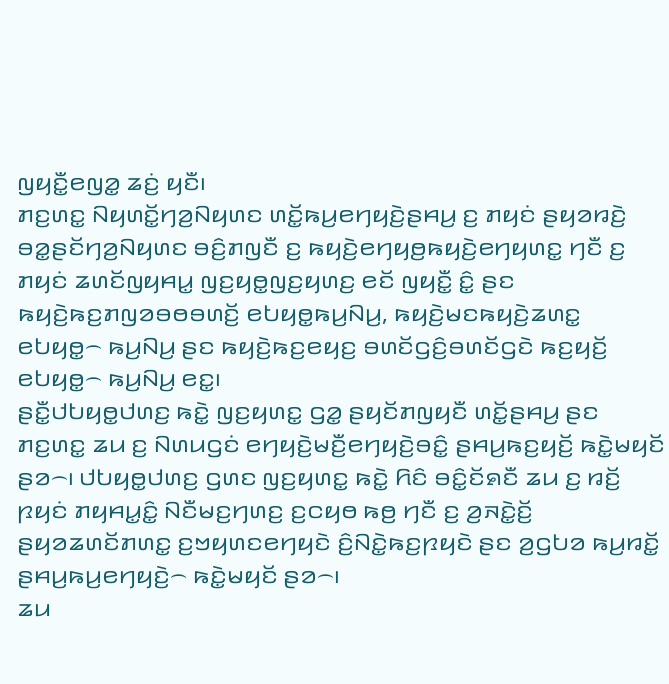ꤜꤟꤢꤪ꤭ꤕꤜꤤ꤭ ꤘꤢꤦ꤬ ꤟꤢꤪ꤯
ꤊꤢ꤬ꤛꤢ꤭ ꤡꤟꤛꤢꤩ꤭ꤚꤤ꤬ꤡꤟꤛꤢ ꤛꤢꤩ꤭ꤒꤣ꤬ꤕꤚꤟꤢꤧ꤬ꤔꤌꤣ꤬ ꤢ꤬ ꤊꤟꤢꤦ ꤔꤟꤤꤙꤢꤧ꤬ ꤋꤤ꤭ꤔꤢꤩꤚꤤ꤬ꤡꤟꤛꤢ ꤋꤢꤨ꤬ꤊꤜꤢꤪ ꤢ꤬ ꤒꤟꤢꤧ꤬ꤕꤚꤟꤥ꤬ꤒꤟꤢꤧ꤬ꤕꤚꤟꤛꤢ꤭ ꤚꤢꤪ ꤢ꤬ ꤊꤟꤢꤦ ꤘꤛꤢꤩꤜꤟꤌꤣ꤭ ꤜꤢ꤬ꤟꤥ꤭ꤜꤢ꤬ꤟꤛꤢ꤬ ꤕꤢꤩ ꤜꤟꤢꤪ꤭ ꤢꤨ꤭ ꤔꤢ ꤒꤟꤢꤧ꤬ꤒꤢ꤬ꤊꤜꤤꤋꤥꤋꤛꤢꤩ꤬ ꤕꤝꤟꤥ꤭ꤒꤣ꤬ꤡꤣ꤬, ꤒꤟꤢꤧ꤬ꤗꤢꤒꤟꤢꤧ꤬ꤘꤛꤢ꤭ ꤕꤝꤟꤥ꤭꤮ ꤒꤣ꤬ꤡꤣ꤬ ꤔꤢ ꤒꤟꤢꤧ꤬ꤒꤢ꤬ꤕꤟꤢ꤬ ꤋꤛꤢꤩꤞꤢꤨ꤬ꤋꤛꤢꤩꤞꤢꤧ ꤒꤢ꤬ꤟꤢꤩ꤬ ꤕꤝꤟꤥ꤭꤮ ꤒꤣ꤬ꤡꤣ꤬ ꤕꤢ꤭꤯
ꤔꤢꤪ꤭ꤓꤝꤟꤥ꤭ꤓꤛꤢ꤬ ꤒꤢꤧ꤭ ꤜꤢ꤬ꤟꤛꤢ꤭ ꤞꤤ꤭ ꤔꤟꤢꤩꤊꤜꤟꤢꤪ ꤛꤢꤩ꤭ꤔꤌꤣ꤬ ꤔꤢ ꤊꤢ꤬ꤛꤢ꤭ ꤘꤣ ꤢ꤬ ꤡꤛꤣꤞꤢꤦ ꤕꤚꤟꤢꤧ꤬ꤗꤢꤪ꤬ꤕꤚꤟꤢꤧ꤬ꤋꤢꤨ꤭ ꤔꤌꤣ꤬ꤒꤢ꤬ꤟꤢꤩ꤬ ꤒꤢꤧ꤭ꤗꤟꤢꤩ ꤔꤤ꤮꤯ ꤓꤝꤟꤥ꤭ꤓꤛꤢ꤬ ꤞꤛꤢ ꤜꤢ꤬ꤟꤛꤢ꤭ ꤒꤢꤧ꤭ ꤖꤢꤨ ꤋꤢꤨ꤭ꤢꤩꤎꤢꤪ ꤘꤣ ꤢ꤬ ꤙꤢꤩ꤬ ꤐꤟꤢꤦ ꤊꤟꤌꤣ꤭ꤢꤨ꤭ ꤡꤢꤪꤗꤢ꤬ꤚꤛꤢ꤬ ꤢ꤬ꤍꤟꤥ ꤒꤥ꤬ ꤚꤢꤪ ꤢ꤬ ꤤ꤬ꤏꤢꤧ꤭ꤢꤩ꤬ ꤔꤟꤤꤘꤛꤢꤩꤊꤛꤢ꤭ ꤢ꤬ꤠꤟꤛꤢꤕꤚꤟꤢꤧ ꤢꤨ꤬ꤡꤢꤧ꤭ꤒꤢ꤬ꤐꤟꤢꤧ ꤔꤢ ꤤ꤬ꤞꤝꤤ ꤒꤣ꤬ꤙꤢꤩ꤭ ꤔꤌꤣ꤬ꤒꤣ꤬ꤕꤚꤟꤢꤧ꤬꤮ ꤒꤢꤧ꤭ꤗꤟꤢꤩ ꤔꤤ꤮꤯
ꤘꤣ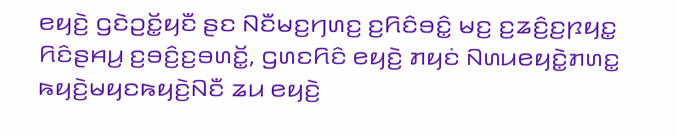ꤕꤟꤢꤧ꤬ ꤞꤢꤧꤑꤢꤩ꤭ꤟꤢꤪ ꤔꤢ ꤡꤢꤪꤗꤢ꤬ꤚꤛꤢ꤬ ꤢ꤬ꤖꤢꤨꤋꤢꤨ꤭ ꤗꤢ꤬ ꤢ꤬ꤘꤢꤨ꤬ꤢ꤬ꤐꤟꤢ꤭ ꤖꤢꤨꤔꤌꤣ꤬ ꤢ꤬ꤋꤢꤨ꤬ꤢ꤬ꤋꤛꤢꤩ꤭, ꤞꤛꤢꤖꤢꤨ ꤕꤟꤢꤧ꤬ ꤊꤟꤢꤦ ꤡꤛꤣꤕꤟꤢꤧ꤭ꤊꤛꤢ꤭ ꤒꤟꤢꤧ꤬ꤗꤟꤢꤒꤟꤢꤧ꤬ꤡꤢꤪ ꤘꤣ ꤕꤟꤢꤧ꤬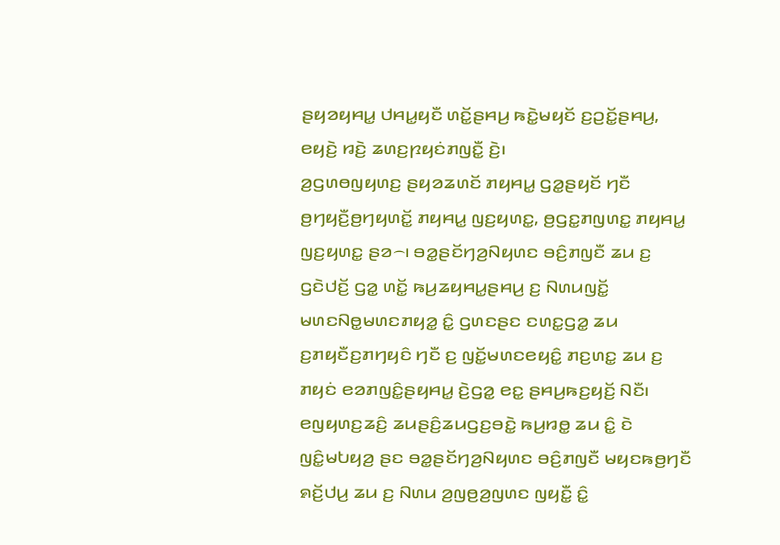ꤔꤟꤤꤟꤌꤣ꤭ ꤓꤌꤣ꤭ꤟꤢꤪ ꤛꤢꤩ꤭ꤔꤌꤣ꤬ ꤒꤢꤧ꤭ꤗꤟꤢꤩ ꤢ꤬ꤑꤢꤩ꤭ꤔꤌꤣ꤬, ꤕꤟꤢꤧ꤬ ꤙꤢꤧ꤬ ꤘꤛꤢ꤬ꤐꤟꤢꤦꤊꤜꤢꤪ꤭ ꤢꤧ꤬꤯
ꤤ꤬ꤞꤛꤥꤜꤟꤛꤢ꤬ ꤔꤟꤤꤘꤛꤢꤩ ꤊꤟꤌꤣ꤭ ꤞꤤ꤭ꤔꤟꤢꤩ ꤚꤢꤪ ꤥ꤬ꤚꤟꤢꤪ꤬ꤥ꤬ꤚꤟꤛꤢꤩ꤭ ꤊꤟꤌꤣ꤭ ꤜꤢ꤬ꤟꤛꤢ꤭, ꤥ꤬ꤞꤢ꤭ꤊꤜꤛꤢ꤭ ꤊꤟꤌꤣ꤭ ꤜꤢ꤬ꤟꤛꤢ꤭ ꤔꤤ꤮꤯ ꤋꤤ꤭ꤔꤢꤩꤚꤤ꤬ꤡꤟꤛꤢ ꤋꤢꤨ꤬ꤊꤜꤢꤪ ꤘꤣ ꤢ꤬ ꤞꤢꤧꤓꤢꤩ꤬ ꤞꤤ꤭ ꤛꤢꤩ꤭ ꤒꤣ꤬ꤘꤟꤌꤣ꤭ꤔꤌꤣ꤬ ꤢ꤬ ꤡꤛꤣꤜꤢꤩ꤭ ꤗꤛꤢꤡꤥ꤭ꤗꤛꤢꤊꤟꤤ꤭ ꤢꤨ꤭ ꤞꤛꤢꤔꤢ ꤢꤛꤢ꤭ꤞꤤ꤭ ꤘꤣ ꤢ꤬ꤊꤟꤢꤪꤢ꤬ꤊꤚꤟꤢꤨ ꤚꤢꤪ ꤢ꤬ ꤜꤢꤩ꤭ꤗꤛꤢꤕꤟꤢꤨ꤭ ꤊꤢ꤬ꤛꤢ꤭ ꤘꤣ ꤢ꤬ ꤊꤟꤢꤦ ꤕꤤꤊꤜꤢꤨ꤭ꤔꤟꤌꤣ꤭ ꤢꤧ꤬ꤞꤤ꤭ ꤕꤢ꤭ ꤔꤌꤣ꤬ꤒꤢ꤬ꤟꤢꤩ꤬ ꤡꤢꤪ꤯
ꤕꤜꤟꤛꤢ꤬ꤘꤢꤨ꤬ ꤘꤣꤔꤢꤨ꤬ꤘꤣꤞꤢ꤬ꤋꤢꤧ꤭ ꤒꤣ꤬ꤙꤥ꤭ ꤘꤣ ꤢꤨ꤭ ꤢꤧ ꤜꤢꤨ꤭ꤗꤝꤟꤤ꤬ ꤔꤢ ꤋꤤ꤭ꤔꤢꤩꤚꤤ꤬ꤡꤟꤛꤢ ꤋꤢꤨ꤬ꤊꤜꤢꤪ ꤗꤟꤢꤒꤥ꤬ꤚꤢꤪ ꤎꤢꤩ꤬ꤓꤣ꤬ ꤘꤣ ꤢ꤬ ꤡꤛꤣ ꤤ꤬ꤜꤥ꤬ꤤ꤬ꤜꤛꤢ ꤜꤟꤢꤪ꤭ ꤢꤨ꤭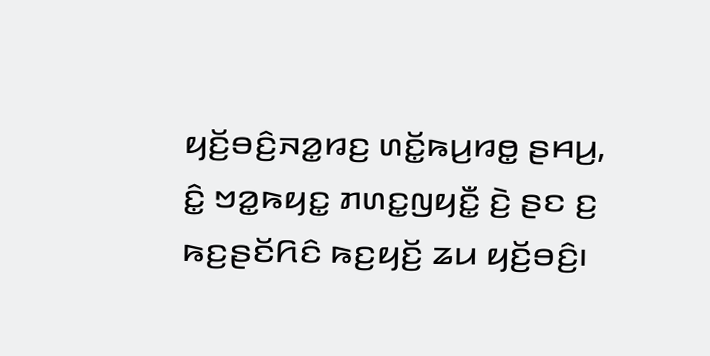ꤟꤢꤩ꤬ꤋꤢꤨ꤬ꤏꤤ꤭ꤙꤢ꤬ ꤛꤢꤩ꤭ꤒꤣ꤬ꤙꤥ꤭ ꤔꤌꤣ꤬, ꤢꤨ꤭ ꤠꤤ꤭ꤒꤟꤢ꤭ ꤊꤛꤢ꤭ꤜꤟꤢꤪ꤭ ꤢꤧ꤬ ꤔꤢ ꤢ꤬ ꤒꤢ꤬ꤔꤢꤩꤖꤢꤨ ꤒꤢ꤬ꤟꤢꤩ꤬ ꤘꤣ ꤟꤢꤩ꤬ꤋꤢꤨ꤬꤯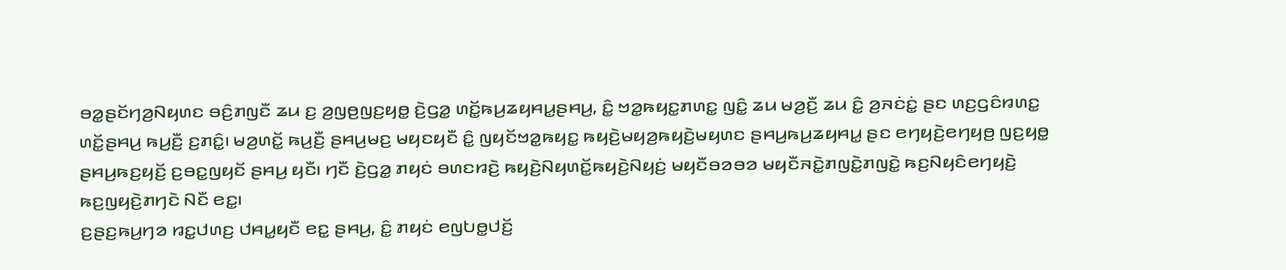ꤋꤤ꤭ꤔꤢꤩꤚꤤ꤬ꤡꤟꤛꤢ ꤋꤢꤨ꤬ꤊꤜꤢꤪ ꤘꤣ ꤢ꤬ ꤤ꤬ꤜꤥ꤬ꤜꤢ꤬ꤟꤥ꤭ ꤢꤧ꤬ꤞꤤ꤭ ꤛꤢꤩ꤭ꤒꤣ꤬ꤘꤟꤌꤣ꤭ꤔꤌꤣ꤬, ꤢꤨ꤭ ꤠꤤ꤭ꤒꤟꤢ꤭ꤊꤛꤢ꤭ ꤜꤢꤨ꤭ ꤘꤣ ꤗꤤ꤬ꤢꤪ꤬ ꤘꤣ ꤢꤨ꤭ ꤤ꤬ꤏꤢꤦꤢꤦ꤭ ꤔꤢ ꤛꤢ꤬ꤞꤢꤨꤙꤛꤢ꤭ ꤛꤢꤩ꤭ꤔꤌꤣ꤬ ꤒꤣ꤬ꤢꤪ꤬ ꤢ꤬ꤊꤢꤨ꤭꤯ ꤗꤤ꤬ꤛꤢꤩ꤭ ꤒꤣ꤬ꤢꤪ꤬ ꤔꤌꤣ꤬ꤗꤢ꤬ ꤗꤟꤢꤟꤢꤪ ꤢꤨ꤭ ꤜꤟꤢꤩꤠꤤ꤭ꤒꤟꤢ꤭ ꤒꤟꤢꤧ꤬ꤗꤟꤤ꤬ꤒꤟꤢꤧ꤬ꤗꤟꤛꤢ ꤔꤌꤣ꤬ꤒꤣ꤬ꤘꤟꤌꤣ꤭ ꤔꤢ ꤕꤚꤟꤢꤧ꤬ꤕꤚꤟꤥ꤬ ꤜꤢ꤬ꤟꤥ꤭ ꤔꤌꤣ꤬ꤒꤢ꤬ꤟꤢꤩ꤬ ꤢ꤬ꤋꤢ꤭ꤜꤟꤢꤩ ꤔꤌꤣ꤬ ꤟꤢꤪ꤯ ꤚꤢꤪ ꤢꤧ꤬ꤞꤤ꤭ ꤊꤟꤢꤦ ꤋꤛꤢꤙꤢꤧ꤬ ꤒꤟꤢꤧ꤬ꤡꤟꤛꤢꤩ꤭ꤒꤟꤢꤧ꤬ꤡꤟꤢꤦ꤬ ꤗꤟꤢꤪꤋꤤꤋꤤ ꤗꤟꤢꤪꤏꤢꤧ꤭ꤊꤜꤢꤧ꤭ꤊꤜꤢꤧ꤭ ꤒꤢ꤬ꤡꤟꤢꤨꤕꤚꤟꤢꤧ꤬ ꤒꤢ꤬ꤜꤟꤢꤧ꤬ꤊꤚꤢꤧ ꤡꤢꤪ ꤕꤢ꤭꤯
ꤢ꤬ꤔꤢ꤬ꤒꤣ꤬ꤚꤤ ꤙꤢ꤭ꤓꤛꤢ꤬ ꤓꤌꤣ꤭ꤟꤢꤪ ꤕꤢ꤭ ꤔꤌꤣ꤬, ꤢꤨ꤭ ꤊꤟꤢꤦ ꤕꤜꤝꤥ꤭ꤓꤢꤩ꤬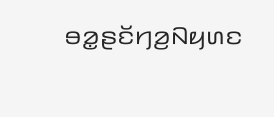ꤋꤤ꤭ꤔꤢꤩꤚꤤ꤬ꤡꤟꤛꤢ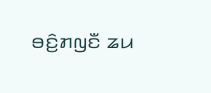ꤋꤢꤨ꤬ꤊꤜꤢꤪ ꤘꤣ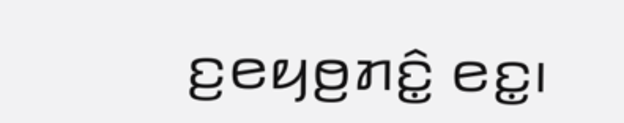ꤢ꤬ꤕꤟꤥ꤬ꤊꤢꤨ꤭ ꤕꤢ꤭꤯